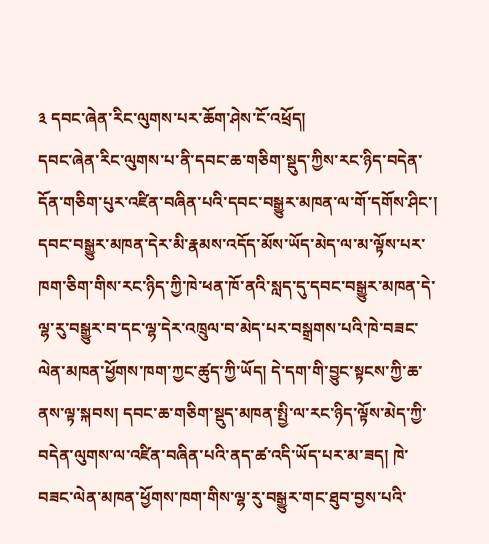༣ དབང་ཞེན་རིང་ལུགས་པར་ཆོག་ཤེས་ངོ་འཕྲོད།
དབང་ཞེན་རིང་ལུགས་པ་ནི་དབང་ཆ་གཅིག་སྡུད་ཀྱིས་རང་ཉིད་བདེན་དོན་གཅིག་པུར་འཛིན་བཞིན་པའི་དབང་བསྒྱུར་མཁན་ལ་གོ་དགོས་ཤིང་། དབང་བསྒྱུར་མཁན་དེར་མི་རྣམས་འདོད་མོས་ཡོད་མེད་ལ་མ་ལྟོས་པར་ཁག་ཅིག་གིས་རང་ཉིད་ཀྱི་ཁེ་ཕན་ཁོ་ནའི་སླད་དུ་དབང་བསྒྱུར་མཁན་དེ་ལྷ་རུ་བསྒྱུར་བ་དང་ལྷ་དེར་འཁྲུལ་བ་མེད་པར་བསྒྲགས་པའི་ཁེ་བཟང་ལེན་མཁན་ཕྱོགས་ཁག་ཀྱང་ཚུད་ཀྱི་ཡོད། དེ་དག་གི་བྱུང་སྟངས་ཀྱི་ཆ་ནས་ལྟ་སྐབས། དབང་ཆ་གཅིག་སྡུད་མཁན་སྤྱི་ལ་རང་ཉིད་ལྟོས་མེད་ཀྱི་བདེན་ལུགས་ལ་འཛིན་བཞིན་པའི་ནད་ཚ་འདི་ཡོད་པར་མ་ཟད། ཁེ་བཟང་ལེན་མཁན་ཕྱོགས་ཁག་གིས་ལྷ་རུ་བསྒྱུར་གང་ཐུབ་བྱས་པའི་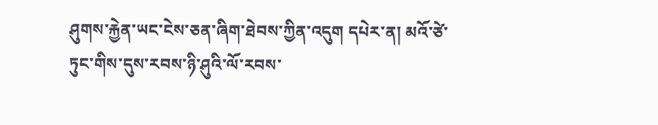ཤུགས་རྐྱེན་ཡང་ངེས་ཅན་ཞིག་ཐེབས་ཀྱིན་འདུག དཔེར་ན། མའོ་ཙེ་ཏུང་གིས་དུས་རབས་ཉི་ཤུའི་ལོ་རབས་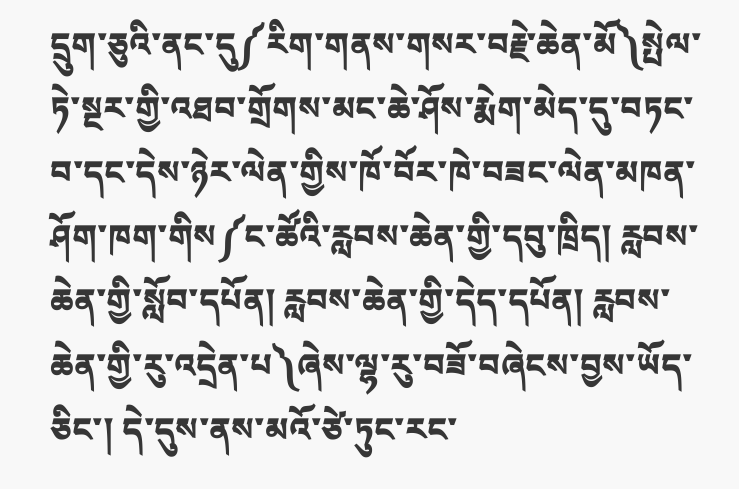དྲུག་ཅུའི་ནང་དུ༼རིག་གནས་གསར་བརྗེ་ཆེན་མོ༽སྤེལ་ཏེ་སྔར་གྱི་འཐབ་གྲོགས་མང་ཆེ་ཤོས་རྨེག་མེད་དུ་བཏང་བ་དང་དེས་ཉེར་ལེན་གྱིས་ཁོ་བོར་ཁེ་བཟང་ལེན་མཁན་ཤོག་ཁག་གིས༼ང་ཚོའི་རླབས་ཆེན་གྱི་དབུ་ཁྲིད། རླབས་ཆེན་གྱི་སློབ་དཔོན། རླབས་ཆེན་གྱི་དེད་དཔོན། རླབས་ཆེན་གྱི་རུ་འདྲེན་པ༽ཞེས་ལྷ་རུ་བཟོ་བཞེངས་བྱས་ཡོད་ཅིང་། དེ་དུས་ནས་མའོ་ཙེ་ཏུང་རང་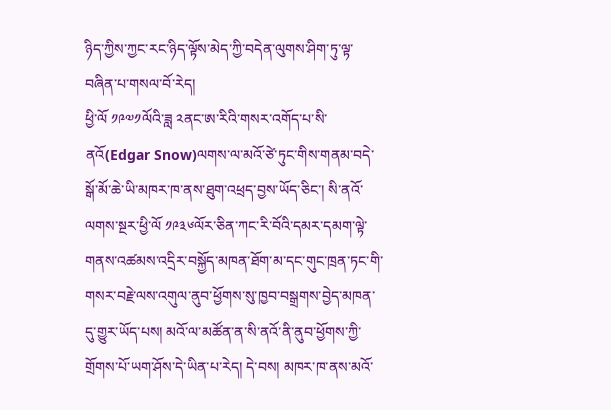ཉིད་ཀྱིས་ཀྱང་རང་ཉིད་ལྟོས་མེད་ཀྱི་བདེན་ལུགས་ཤིག་ཏུ་ལྟ་བཞིན་པ་གསལ་བོ་རེད།
ཕྱི་ལོ ༡༩༧༡ལོའི་ཟླ ༢ནང་ཨ་རིའི་གསར་འགོད་པ་སི་ནའོ(Edgar Snow)ལགས་ལ་མའོ་ཙེ་ཏུང་གིས་གནམ་བདེ་སྒོ་མོ་ཆེ་ཡི་མཁར་ཁ་ནས་ཐུག་འཕྲད་བྱས་ཡོད་ཅིང་། སི་ནའོ་ལགས་སྔར་ཕྱི་ལོ ༡༩༣༦ལོར་ཅིན་ཀང་རི་བོའི་དམར་དམག་ལྟེ་གནས་འཚམས་འདྲིར་བསྐྱོད་མཁན་ཐོག་མ་དང་གུང་ཁྲན་ཏང་གི་གསར་བརྗེ་ལས་འགུལ་ནུབ་ཕྱོགས་སུ་ཁྱབ་བསྒྲགས་བྱེད་མཁན་དུ་གྱུར་ཡོད་པས། མའོ་ལ་མཚོན་ན་སི་ནའོ་ནི་ནུབ་ཕྱོགས་ཀྱི་གྲོགས་པོ་ཡག་ཤོས་དེ་ཡིན་པ་རེད། དེ་བས། མཁར་ཁ་ནས་མའོ་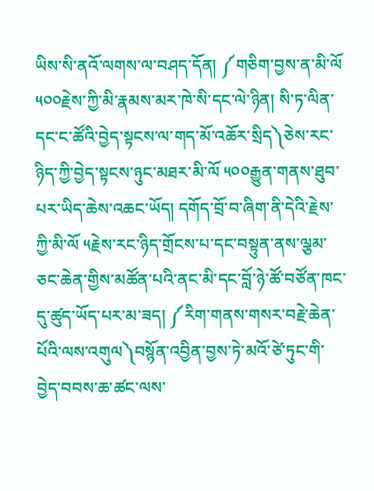ཡིས་སི་ནའོ་ལགས་ལ་བཤད་དོན། ༼གཅིག་བྱས་ན་མི་ལོ ༥༠༠རྗེས་ཀྱི་མི་རྣམས་མར་ཁེ་སི་དང་ལེ་ཉིན། སི་ཏ་ལིན་དང་ང་ཚོའི་བྱེད་སྟངས་ལ་གད་མོ་འཆོར་སྲིད༽ཅེས་རང་ཉིད་ཀྱི་བྱེད་སྟངས་ཉུང་མཐར་མི་ལོ ༥༠༠རྒྱུན་གནས་ཐུབ་པར་ཡིད་ཆེས་འཆང་ཡོད། དགོད་བྲོ་བ་ཞིག་ནི་དེའི་རྗེས་ཀྱི་མི་ལོ ༥རྗེས་རང་ཉིད་གྲོངས་པ་དང་བསྟུན་ནས་ལྕམ་ཅང་ཆེན་གྱིས་མཚོན་པའི་ནང་མི་དང་བློ་ཉེ་ཚོ་བཙོན་ཁང་དུ་ཚུད་ཡོད་པར་མ་ཟད། ༼རིག་གནས་གསར་བརྗེ་ཆེན་པོའི་ལས་འགུལ༽བསྙོན་འབྱིན་བྱས་ཏེ་མའོ་ཙེ་ཏུང་གི་བྱེད་བབས་ཆ་ཚང་ལས་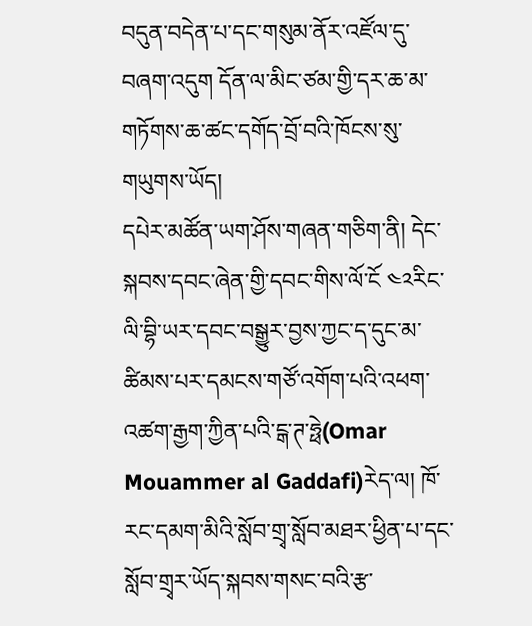བདུན་བདེན་པ་དང་གསུམ་ནོར་འཛོལ་དུ་བཞག་འདུག དོན་ལ་མིང་ཙམ་གྱི་དར་ཆ་མ་གཏོགས་ཆ་ཚང་དགོད་བྲོ་བའི་ཁོངས་སུ་གཡུགས་ཡོད།
དཔེར་མཚོན་ཡག་ཤོས་གཞན་གཅིག་ནི། དེང་སྐབས་དབང་ཞེན་གྱི་དབང་གིས་ལོ་ངོ ༤༢རིང་ལི་བྷི་ཡར་དབང་བསྒྱུར་བྱས་ཀྱང་ད་དུང་མ་ཚིམས་པར་དམངས་གཙོ་འགོག་པའི་འཕག་འཚག་རྒྱག་ཀྱིན་པའི་ངྒ་ཊ་ཧྥེ(Omar Mouammer al Gaddafi)རེད་ལ། ཁོ་རང་དམག་མིའི་སློབ་གྲྭ་སློབ་མཐར་ཕྱིན་པ་དང་སློབ་གྲྭར་ཡོད་སྐབས་གསང་བའི་རྩ་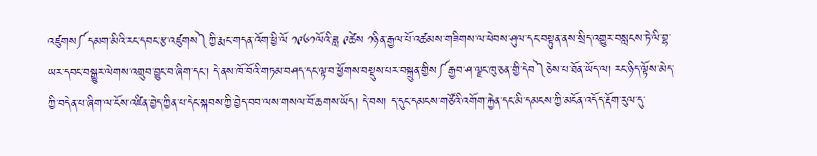འཛུགས༼དམག་མིའི་རང་དབང་རྩ་འཛུགས༽ཀྱི་རྨང་གདན་འོག་ཕྱི་ལོ ༡༩༦༡ལོའི་ཟླ ༩ཚེས ༡ཉིན་རྒྱལ་པོ་འཚམས་གཟིགས་ལ་ཕེབས་ཤུལ་དང་བསྟུན་ནས་སྲིད་འགྱུར་བསླངས་ཏེ་ལི་བྷ་ཡར་དབང་བསྒྱུར་ལེགས་འགྲུབ་བྱུང་བ་ཞིག་དང་། དེ་ནས་ཁོ་བོའི་གཏམ་བཤད་དང་ལྟ་བ་ཕྱོགས་བསྡུས་པར་བསྐྲུན་གྱིས༼རྒྱབ་ཤ་ལྗང་ཁུ་ཅན་གྱི་དེབ༽ཅེས་པ་ཐོན་ཡོད་ལ། རང་ཉིད་ལྟོས་མེད་ཀྱི་བདེན་པ་ཞིག་ལ་ངོས་འཛིན་བྱེད་ཀྱིན་པ་དེང་སྐབས་ཀྱི་བྱེད་བབ་ལས་གསལ་བོ་ཆགས་ཡོད། དེ་བས། ད་དུང་དམངས་གཙོའི་འགོག་རྐྱེན་དང་མི་དམངས་ཀྱི་མངོན་འདོད་རྡོག་རུལ་དུ་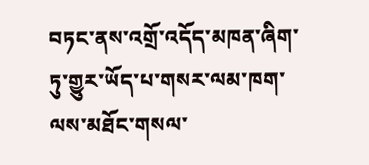བཏང་ནས་འགྲོ་འདོད་མཁན་ཞིག་ཏུ་གྱུར་ཡོད་པ་གསར་ལམ་ཁག་ལས་མཐོང་གསལ་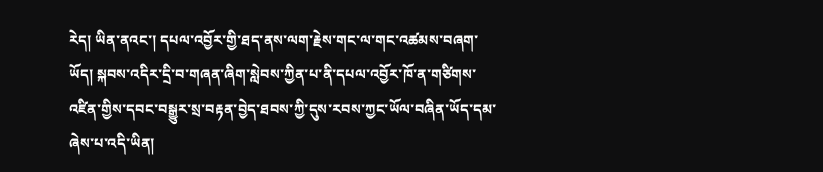རེད། ཡིན་ནའང་། དཔལ་འབྱོར་གྱི་ཐད་ནས་ལག་རྗེས་གང་ལ་གང་འཚམས་བཞག་ཡོད། སྐབས་འདིར་དྲི་བ་གཞན་ཞིག་སླེབས་ཀྱིན་པ་ནི་དཔལ་འབྱོར་ཁོ་ན་གཙིགས་འཛིན་གྱིས་དབང་བསྒྱུར་སྲ་བརྟན་བྱེད་ཐབས་ཀྱི་དུས་རབས་ཀྱང་ཡོལ་བཞིན་ཡོད་དམ་ཞེས་པ་འདི་ཡིན།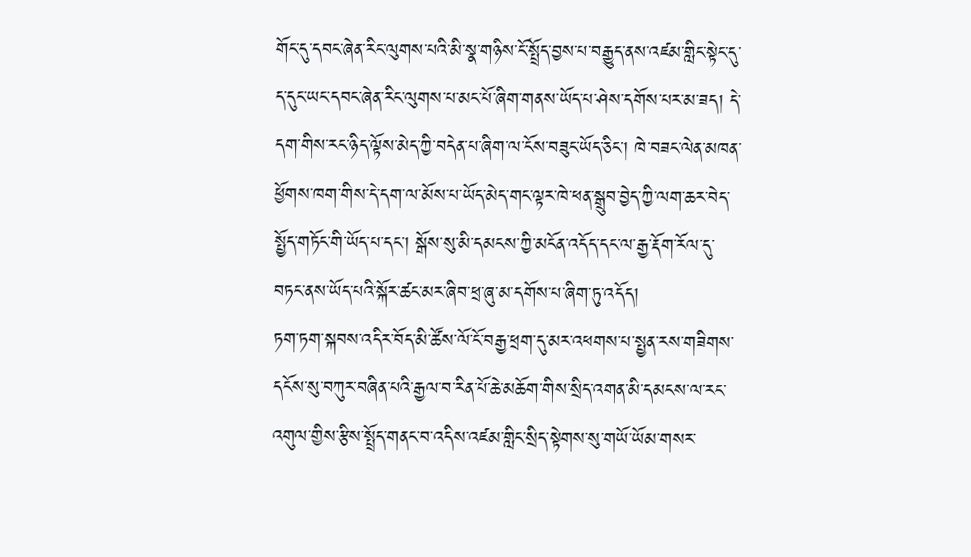གོང་དུ་དབང་ཞེན་རིང་ལུགས་པའི་མི་སྣ་གཉིས་ངོ་སྤྲོད་བྱས་པ་བརྒྱུད་ནས་འཛམ་གླིང་སྟེང་དུ་ད་དུང་ཡང་དབང་ཞེན་རིང་ལུགས་པ་མང་པོ་ཞིག་གནས་ཡོད་པ་ཤེས་དགོས་པར་མ་ཟད། དེ་དག་གིས་རང་ཉིད་ལྟོས་མེད་ཀྱི་བདེན་པ་ཞིག་ལ་ངོས་བཟུང་ཡོད་ཅིང་། ཁེ་བཟང་ལེན་མཁན་ཕྱོགས་ཁག་གིས་དེ་དག་ལ་མོས་པ་ཡོད་མེད་གང་ལྟར་ཁེ་ཕན་སྒྲུབ་བྱེད་ཀྱི་ལག་ཆར་བེད་སྤྱོད་གཏོང་གི་ཡོད་པ་དང་། སྒོས་སུ་མི་དམངས་ཀྱི་མངོན་འདོད་དང་ལ་རྒྱ་རྡོག་རོལ་དུ་བཏང་ནས་ཡོད་པའི་སྐོར་ཚང་མར་ཞིབ་ཕྲ་ཞུ་མ་དགོས་པ་ཞིག་ཏུ་འདོད།
ཏག་ཏག་སྐབས་འདིར་བོད་མི་ཚོས་ལོ་ངོ་བརྒྱ་ཕྲག་དུ་མར་འཕགས་པ་སྤྱན་རས་གཟིགས་དངོས་སུ་བཀུར་བཞིན་པའི་རྒྱལ་བ་རིན་པོ་ཆེ་མཆོག་གིས་སྲིད་འགན་མི་དམངས་ལ་རང་འགུལ་གྱིས་རྩིས་སྤྲོད་གནང་བ་འདིས་འཛམ་གླིང་སྲིད་སྟེགས་སུ་གཡོ་ཡོམ་གསར་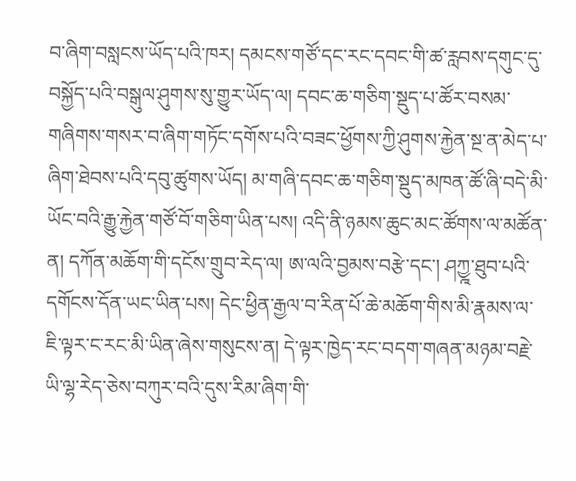བ་ཞིག་བསླངས་ཡོད་པའི་ཁར། དམངས་གཙོ་དང་རང་དབང་གི་ཚ་རླབས་དགུང་དུ་བསྐྱོད་པའི་བསྒུལ་ཤུགས་སུ་གྱུར་ཡོད་ལ། དབང་ཆ་གཅིག་སྡུད་པ་ཚོར་བསམ་གཞིགས་གསར་བ་ཞིག་གཏོང་དགོས་པའི་བཟང་ཕྱོགས་ཀྱི་ཤུགས་རྐྱེན་སྔ་ན་མེད་པ་ཞིག་ཐེབས་པའི་དབུ་ཚུགས་ཡོད། མ་གཞི་དབང་ཆ་གཅིག་སྡུད་མཁན་ཚོ་ཞི་བདེ་མི་ཡོང་བའི་རྒྱུ་རྐྱེན་གཙོ་བོ་གཅིག་ཡིན་པས། འདི་ནི་ཉམས་ཆུང་མང་ཚོགས་ལ་མཚོན་ན། དཀོན་མཆོག་གི་དངོས་གྲུབ་རེད་ལ། ཨ་ལའི་བྱམས་བརྩེ་དང་། ཤཀྱྰ་ཐུབ་པའི་དགོངས་དོན་ཡང་ཡིན་པས། དེང་ཕྱིན་རྒྱལ་བ་རིན་པོ་ཆེ་མཆོག་གིས་མི་རྣམས་ལ་ཇི་ལྟར་ང་རང་མི་ཡིན་ཞེས་གསུངས་ན། དེ་ལྟར་ཁྱེད་རང་བདག་གཞན་མཉམ་བརྗེ་ཡི་ལྷ་རེད་ཅེས་བཀུར་བའི་དུས་རིམ་ཞིག་གི་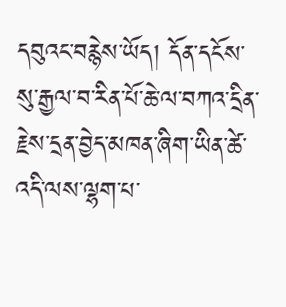དབུའང་བརྙེས་ཡོད། དོན་དངོས་སུ་རྒྱལ་བ་རིན་པོ་ཆེ་ལ་བཀའ་དྲིན་རྗེས་དྲན་བྱེད་མཁན་ཞིག་ཡིན་ཚེ་འདི་ལས་ལྷག་པ་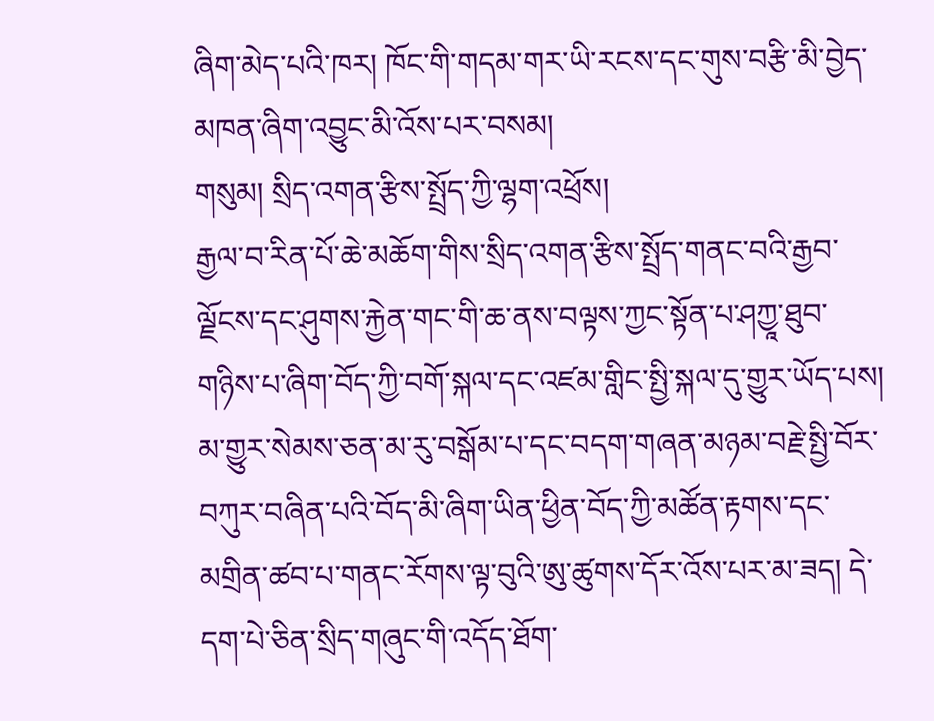ཞིག་མེད་པའི་ཁར། ཁོང་གི་གདམ་གར་ཡི་རངས་དང་གུས་བརྩི་མི་བྱེད་མཁན་ཞིག་འབྱུང་མི་འོས་པར་བསམ།
གསུམ། སྲིད་འགན་རྩིས་སྤྲོད་ཀྱི་ལྷག་འཕྲོས།
རྒྱལ་བ་རིན་པོ་ཆེ་མཆོག་གིས་སྲིད་འགན་རྩིས་སྤྲོད་གནང་བའི་རྒྱབ་ལྗོངས་དང་ཤུགས་རྐྱེན་གང་གི་ཆ་ནས་བལྟས་ཀྱང་སྟོན་པ་ཤཀྱཱ་ཐུབ་གཉིས་པ་ཞིག་བོད་ཀྱི་བགོ་སྐལ་དང་འཛམ་གླིང་སྤྱི་སྐལ་དུ་གྱུར་ཡོད་པས། མ་གྱུར་སེམས་ཅན་མ་རུ་བསྒོམ་པ་དང་བདག་གཞན་མཉམ་བརྗེ་སྤྱི་བོར་བཀུར་བཞིན་པའི་བོད་མི་ཞིག་ཡིན་ཕྱིན་བོད་ཀྱི་མཚོན་རྟགས་དང་མགྲིན་ཚབ་པ་གནང་རོགས་ལྟ་བུའི་ཨུ་ཚུགས་དོར་འོས་པར་མ་ཟད། དེ་དག་པེ་ཅིན་སྲིད་གཞུང་གི་འདོད་ཐོག་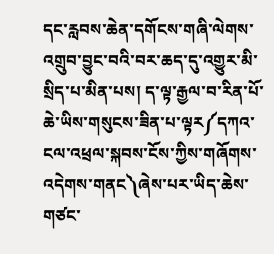དང་རླབས་ཆེན་དགོངས་གཞི་ལེགས་འགྲུབ་བྱུང་བའི་བར་ཆད་དུ་འགྱུར་མི་སྲིད་པ་མིན་པས། ད་ལྟ་རྒྱལ་བ་རིན་པོ་ཆེ་ཡིས་གསུངས་ཟིན་པ་ལྟར༼དཀའ་ངལ་འཕྲལ་སྐབས་ངོས་ཀྱིས་གཞོགས་འདེགས་གནང༽ཞེས་པར་ཡིད་ཆེས་གཙང་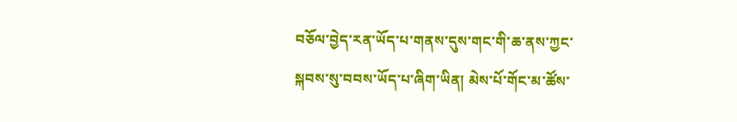བཅོལ་བྱེད་རན་ཡོད་པ་གནས་དུས་གང་གི་ཆ་ནས་ཀྱང་སྐབས་སུ་བབས་ཡོད་པ་ཞིག་ཡིན། མེས་པོ་གོང་མ་ཚོས་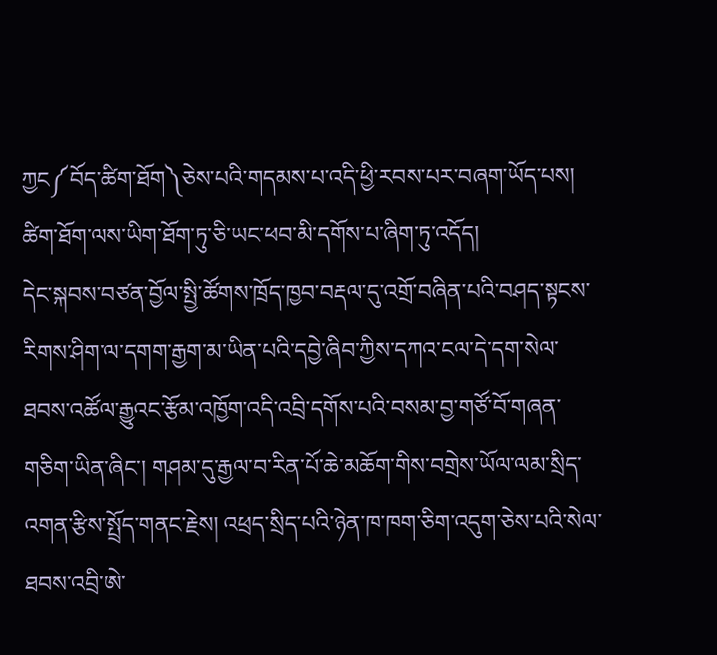ཀྱང༼བོད་ཚིག་ཐོག༽ཅེས་པའི་གདམས་པ་འདི་ཕྱི་རབས་པར་བཞག་ཡོད་པས། ཚིག་ཐོག་ལས་ཡིག་ཐོག་ཏུ་ཅི་ཡང་ཕབ་མི་དགོས་པ་ཞིག་ཏུ་འདོད།
དེང་སྐབས་བཙན་བྱོལ་སྤྱི་ཚོགས་ཁྲོད་ཁྱབ་བརྡལ་དུ་འགྲོ་བཞིན་པའི་བཤད་སྟངས་རིགས་ཤིག་ལ་དགག་རྒྱག་མ་ཡིན་པའི་དབྱེ་ཞིབ་ཀྱིས་དཀའ་ངལ་དེ་དག་སེལ་ཐབས་འཚོལ་རྒྱུའང་རྩོམ་འཁྱོག་འདི་འབྲི་དགོས་པའི་བསམ་བྱ་གཙོ་བོ་གཞན་གཅིག་ཡིན་ཞིང་། གཤམ་དུ་རྒྱལ་བ་རིན་པོ་ཆེ་མཆོག་གིས་བགྲེས་ཡོལ་ལམ་སྲིད་འགན་རྩིས་སྤྲོད་གནང་རྗེས། འཕྲད་སྲིད་པའི་ཉེན་ཁ་ཁག་ཅིག་འདུག་ཅེས་པའི་སེལ་ཐབས་འབྲི་ཨེ་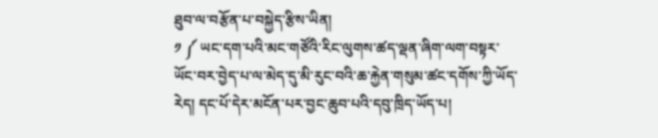ཐུབ་ལ་བརྩོན་པ་བསྐྱེད་རྩིས་ཡིན།
༡ ༼ ཡང་དག་པའི་མང་གཙོའི་རིང་ལུགས་ཚད་ལྡན་ཞིག་ལག་བསྟར་ཡོང་བར་བྱེད་པ་ལ་མེད་དུ་མི་རུང་བའི་ཆ་རྐྱེན་གསུམ་ཚང་དགོས་ཀྱི་ཡོད་རེད། དང་པོ་དེར་མངོན་པར་བྱང་ཆུབ་པའི་དབུ་ཁྲིད་ཡོད་པ།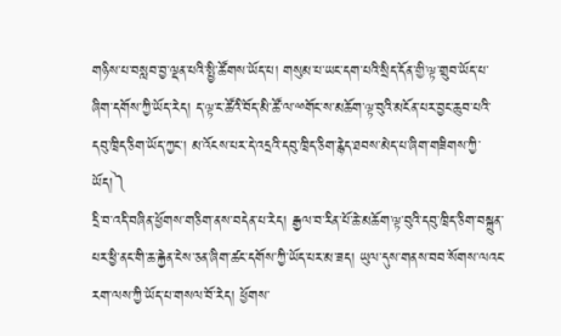གཉིས་པ་བསླབ་བྱ་ལྡན་པའི་སྤྱི་ཚོགས་ཡོད་པ། གསུམ་པ་ཡང་དག་པའི་སྲིད་དོན་གྱི་ལྟ་གྲུབ་ཡོད་པ་ཞིག་དགོས་ཀྱི་ཡོད་རེད། ད་ལྟ་ང་ཚོའི་བོད་མི་ཚོ་ལ་ྋགོང་ས་མཆོག་ལྟ་བུའི་མངོན་པར་བྱང་ཆུབ་པའི་དབུ་ཁྲིད་ཅིག་ཡོད་ཀྱང་། མ་འོངས་པར་དེ་འདྲའི་དབུ་ཁྲིད་ཅིག་རྙེད་ཐབས་མེད་པ་ཞིག་གཟིགས་ཀྱི་ཡོད།༽
དྲི་བ་འདི་བཞིན་ཕྱོགས་གཅིག་ནས་བདེན་པ་རེད། རྒྱལ་བ་རིན་པོ་ཆེ་མཆོག་ལྟ་བུའི་དབུ་ཁྲིད་ཅིག་བསྐྲུན་པར་ཕྱི་ནང་གི་ཆ་རྐྱེན་ངེས་ཅན་ཞིག་ཚང་དགོས་ཀྱི་ཡོད་པར་མ་ཟད། ཡུལ་དུས་གནས་བབ་སོགས་ལའང་རག་ལས་ཀྱི་ཡོད་པ་གསལ་བོ་རེད། ཕྱོགས་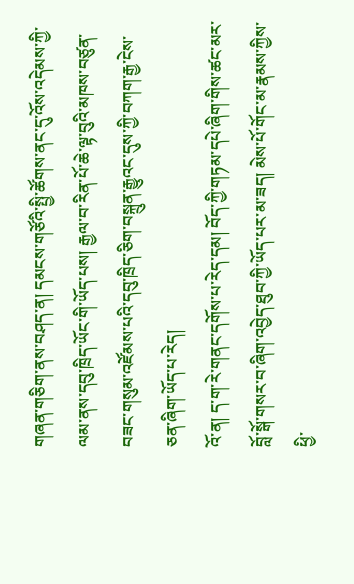གཞན་གཅིག་ནས་བཤད་ན། དམངས་གཙོའི་སྤྱི་ཚོགས་ནང་དུ་འོས་འདེམས་ཀྱི་ལམ་ནས་དབུ་ཁྲིད་ཡོང་གི་ཡོད་པས། རྒྱལ་བ་རིན་པོ་ཆེ་ལྟ་བུའི་མཁས་བཙུན་བཟང་གསུམ་འཛོམས་པའི་དབུ་ཁྲིད་ཅིག་བསྐྲུན་རྒྱུའང་དུས་ཀྱི་བཀག་རྒྱ་ངེས་ཅན་ཞིག་ཡོད་པ་རེད།
འོ་ན། ད་ག་རེ་གནང་དགོས་པ་རེད་དམ། བོད་ཀྱི་གཏམ་དཔེ་ཞིག་གིས་ཚང་མར་བློ་སྒོ་གསར་བ་ཞིག་འབྱེད་ཐུབ་ཀྱི་ཡོད་པར་མ་ཟད། མེས་པོ་གོང་མ་རྣམས་ཀྱིས་ཕྱི་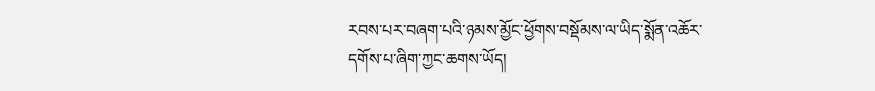རབས་པར་བཞག་པའི་ཉམས་མྱོང་ཕྱོགས་བསྡོམས་ལ་ཡིད་སྨོན་འཆོར་དགོས་པ་ཞིག་ཀྱང་ཆགས་ཡོད།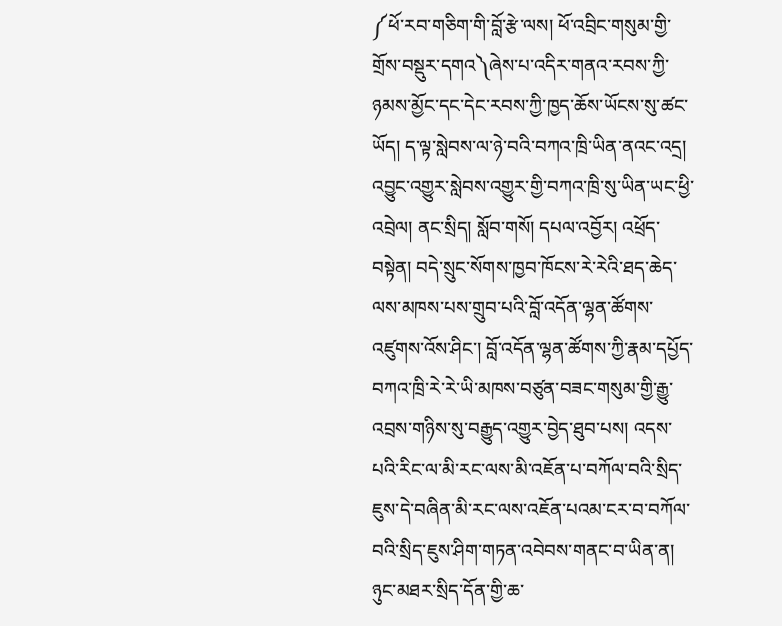༼ཕོ་རབ་གཅིག་གི་བློ་རྩེ་ལས། ཕོ་འབྲིང་གསུམ་གྱི་གྲོས་བསྡུར་དགའ༽ཞེས་པ་འདིར་གནའ་རབས་ཀྱི་ཉམས་མྱོང་དང་དེང་རབས་ཀྱི་ཁྱད་ཆོས་ཡོངས་སུ་ཚང་ཡོད། ད་ལྟ་སླེབས་ལ་ཉེ་བའི་བཀའ་ཁྲི་ཡིན་ནའང་འདྲ། འབྱུང་འགྱུར་སླེབས་འགྱུར་གྱི་བཀའ་ཁྲི་སུ་ཡིན་ཡང་ཕྱི་འབྲེལ། ནང་སྲིད། སློབ་གསོ། དཔལ་འབྱོར། འཕྲོད་བསྟེན། བདེ་སྲུང་སོགས་ཁྱབ་ཁོངས་རེ་རེའི་ཐད་ཆེད་ལས་མཁས་པས་གྲུབ་པའི་བློ་འདོན་ལྷན་ཚོགས་འཛུགས་འོས་ཤིང་། བློ་འདོན་ལྷན་ཚོགས་ཀྱི་རྣམ་དཔྱོད་བཀའ་ཁྲི་རེ་རེ་ཡི་མཁས་བཙུན་བཟང་གསུམ་གྱི་རྒྱུ་འབྲས་གཉིས་སུ་བརྒྱུད་འགྱུར་བྱེད་ཐུབ་པས། འདས་པའི་རིང་ལ་མི་རང་ལས་མི་འཇོན་པ་བཀོལ་བའི་སྲིད་ཇུས་དེ་བཞིན་མི་རང་ལས་འཇོན་པའམ་ངར་བ་བཀོལ་བའི་སྲིད་ཇུས་ཤིག་གཏན་འབེབས་གནང་བ་ཡིན་ན། ཉུང་མཐར་སྲིད་དོན་གྱི་ཆ་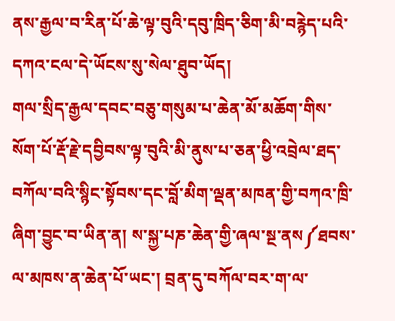ནས་རྒྱལ་བ་རིན་པོ་ཆེ་ལྟ་བུའི་དབུ་ཁྲིད་ཅིག་མི་བརྙེད་པའི་དཀའ་ངལ་དེ་ཡོངས་སུ་སེལ་ཐུབ་ཡོད།
གལ་སྲིད་རྒྱལ་དབང་བཅུ་གསུམ་པ་ཆེན་མོ་མཆོག་གིས་སོག་པོ་རྡོ་རྗེ་དབྱིབས་ལྟ་བུའི་མི་ནུས་པ་ཅན་ཕྱི་འབྲེལ་ཐད་བཀོལ་བའི་སྙིང་སྟོབས་དང་བློ་མིག་ལྡན་མཁན་གྱི་བཀའ་ཁྲི་ཞིག་བྱུང་བ་ཡིན་ན། ས་སྐྱ་པཎ་ཆེན་གྱི་ཞལ་སྔ་ནས༼ཐབས་ལ་མཁས་ན་ཆེན་པོ་ཡང་། བྲན་དུ་བཀོལ་བར་ག་ལ་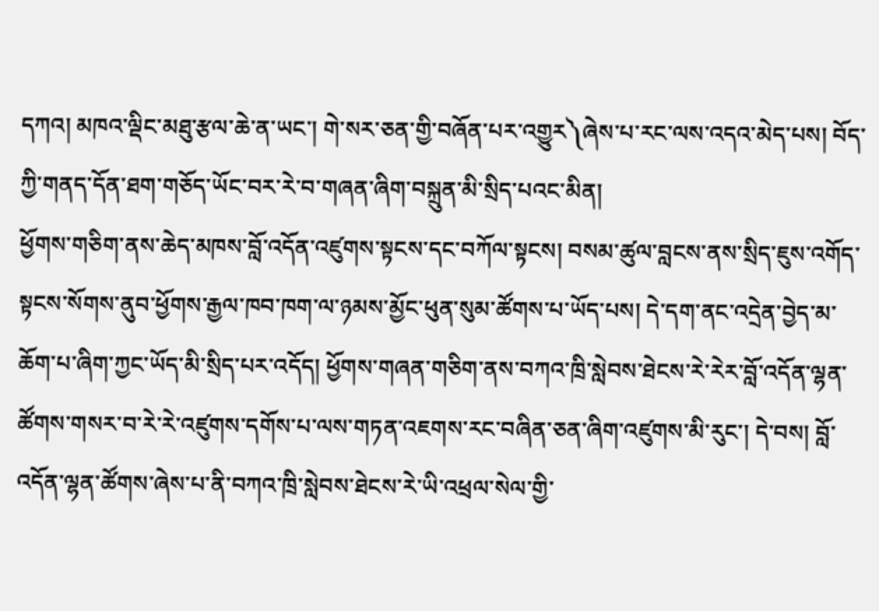དཀའ། མཁའ་ལྡིང་མཐུ་རྩལ་ཆེ་ན་ཡང་། གེ་སར་ཅན་གྱི་བཞོན་པར་འགྱུར༽ཞེས་པ་རང་ལས་འདའ་མེད་པས། བོད་ཀྱི་གནད་དོན་ཐག་གཅོད་ཡོང་བར་རེ་བ་གཞན་ཞིག་བསྐྲུན་མི་སྲིད་པའང་མིན།
ཕྱོགས་གཅིག་ནས་ཆེད་མཁས་བློ་འདོན་འཛུགས་སྟངས་དང་བཀོལ་སྟངས། བསམ་ཚུལ་བླངས་ནས་སྲིད་ཇུས་འགོད་སྟངས་སོགས་ནུབ་ཕྱོགས་རྒྱལ་ཁབ་ཁག་ལ་ཉམས་མྱོང་ཕུན་སུམ་ཚོགས་པ་ཡོད་པས། དེ་དག་ནང་འདྲེན་བྱེད་མ་ཆོག་པ་ཞིག་ཀྱང་ཡོད་མི་སྲིད་པར་འདོད། ཕྱོགས་གཞན་གཅིག་ནས་བཀའ་ཁྲི་སླེབས་ཐེངས་རེ་རེར་བློ་འདོན་ལྷན་ཚོགས་གསར་བ་རེ་རེ་འཛུགས་དགོས་པ་ལས་གཏན་འཇགས་རང་བཞིན་ཅན་ཞིག་འཛུགས་མི་རུང་། དེ་བས། བློ་འདོན་ལྷན་ཚོགས་ཞེས་པ་ནི་བཀའ་ཁྲི་སླེབས་ཐེངས་རེ་ཡི་འཕྲལ་སེལ་གྱི་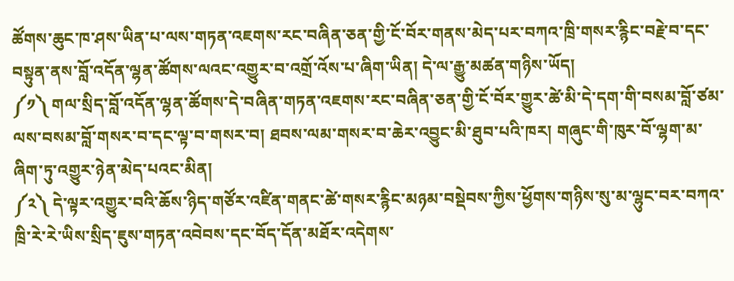ཚོགས་ཆུང་ཁ་ཤས་ཡིན་པ་ལས་གཏན་འཇགས་རང་བཞིན་ཅན་གྱི་ངོ་བོར་གནས་མེད་པར་བཀའ་ཁྲི་གསར་རྙིང་བརྗེ་བ་དང་བསྟུན་ནས་བློ་འདོན་ལྷན་ཚོགས་ལའང་འགྱུར་བ་འགྲོ་འོས་པ་ཞིག་ཡིན། དེ་ལ་རྒྱུ་མཚན་གཉིས་ཡོད།
༼༡༽ གལ་སྲིད་བློ་འདོན་ལྷན་ཚོགས་དེ་བཞིན་གཏན་འཇགས་རང་བཞིན་ཅན་གྱི་ངོ་བོར་གྱུར་ཚེ་མི་དེ་དག་གི་བསམ་བློ་ཙམ་ལས་བསམ་བློ་གསར་བ་དང་ལྟ་བ་གསར་བ། ཐབས་ལམ་གསར་བ་ཆེར་འབྱུང་མི་ཐུབ་པའི་ཁར། གཞུང་གི་ཁུར་བོ་ལྷག་མ་ཞིག་ཏུ་འགྱུར་ཉེན་མེད་པའང་མིན།
༼༢༽ དེ་ལྟར་འགྱུར་བའི་ཆོས་ཉིད་གཙོར་འཛིན་གནང་ཚེ་གསར་རྙིང་མཉམ་བསྡེབས་ཀྱིས་ཕྱོགས་གཉིས་སུ་མ་ལྷུང་བར་བཀའ་ཁྲི་རེ་རེ་ཡིས་སྲིད་ཇུས་གཏན་འབེབས་དང་བོད་དོན་མཐོར་འདེགས་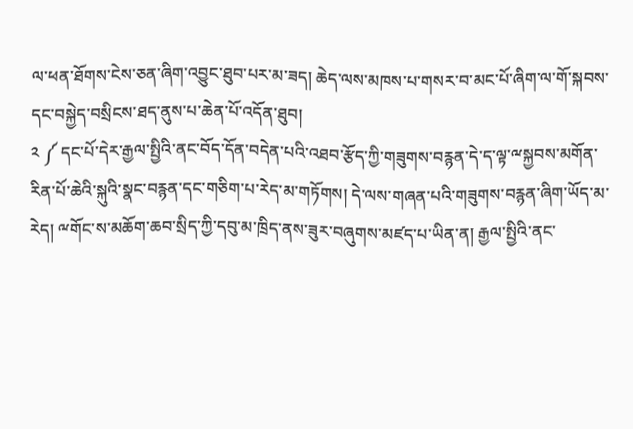ལ་ཕན་ཐོགས་ངེས་ཅན་ཞིག་འབྱུང་ཐུབ་པར་མ་ཟད། ཆེད་ལས་མཁས་པ་གསར་བ་མང་པོ་ཞིག་ལ་གོ་སྐབས་དང་བསྐྱེད་བསྲིངས་ཐད་ནུས་པ་ཆེན་པོ་འདོན་ཐུབ།
༢ ༼ དང་པོ་དེར་རྒྱལ་སྤྱིའི་ནང་བོད་དོན་བདེན་པའི་འཐབ་རྩོད་ཀྱི་གཟུགས་བརྙན་དེ་ད་ལྟ་ྋསྐྱབས་མགོན་རིན་པོ་ཆེའི་སྐུའི་སྣང་བརྙན་དང་གཅིག་པ་རེད་མ་གཏོགས། དེ་ལས་གཞན་པའི་གཟུགས་བརྙན་ཞིག་ཡོད་མ་རེད། ྋགོང་ས་མཆོག་ཆབ་སྲིད་ཀྱི་དབུ་མ་ཁྲིད་ནས་ཟུར་བཞུགས་མཛད་པ་ཡིན་ན། རྒྱལ་སྤྱིའི་ནང་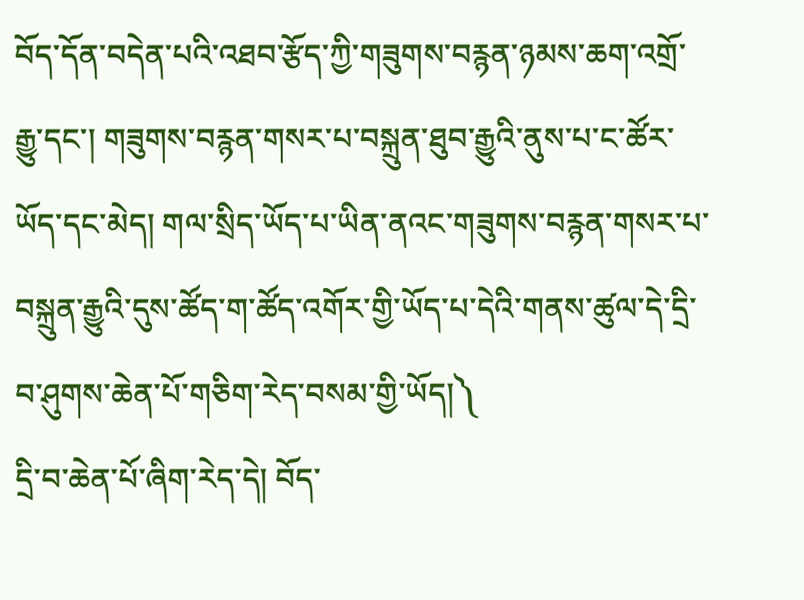བོད་དོན་བདེན་པའི་འཐབ་རྩོད་ཀྱི་གཟུགས་བརྙན་ཉམས་ཆག་འགྲོ་རྒྱུ་དང་། གཟུགས་བརྙན་གསར་པ་བསྐྲུན་ཐུབ་རྒྱུའི་ནུས་པ་ང་ཚོར་ཡོད་དང་མེད། གལ་སྲིད་ཡོད་པ་ཡིན་ནའང་གཟུགས་བརྙན་གསར་པ་བསྐྲུན་རྒྱུའི་དུས་ཚོད་ག་ཚོད་འགོར་གྱི་ཡོད་པ་དེའི་གནས་ཚུལ་དེ་དྲི་བ་ཤུགས་ཆེན་པོ་གཅིག་རེད་བསམ་གྱི་ཡོད།༽
དྲི་བ་ཆེན་པོ་ཞིག་རེད་དེ། བོད་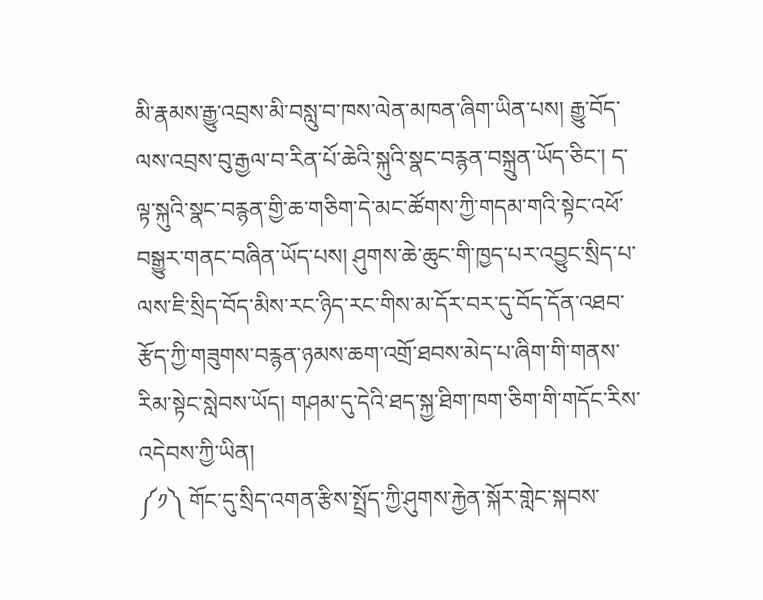མི་རྣམས་རྒྱུ་འབྲས་མི་བསླུ་བ་ཁས་ལེན་མཁན་ཞིག་ཡིན་པས། རྒྱུ་བོད་ལས་འབྲས་བུ་རྒྱལ་བ་རིན་པོ་ཆེའི་སྐུའི་སྣང་བརྙན་བསྐྲུན་ཡོད་ཅིང་། ད་ལྟ་སྐུའི་སྣང་བརྙན་གྱི་ཆ་གཅིག་དེ་མང་ཚོགས་ཀྱི་གདམ་གའི་སྟེང་འཕོ་བསྒྱུར་གནང་བཞིན་ཡོད་པས། ཤུགས་ཆེ་ཆུང་གི་ཁྱད་པར་འབྱུང་སྲིད་པ་ལས་ཇི་སྲིད་བོད་མིས་རང་ཉིད་རང་གིས་མ་དོར་བར་དུ་བོད་དོན་འཐབ་རྩོད་ཀྱི་གཟུགས་བརྙན་ཉམས་ཆག་འགྲོ་ཐབས་མེད་པ་ཞིག་གི་གནས་རིམ་སྟེང་སླེབས་ཡོད། གཤམ་དུ་དེའི་ཐད་སྐྱ་ཐིག་ཁག་ཅིག་གི་གདོང་རིས་འདེབས་ཀྱི་ཡིན།
༼༡༽ གོང་དུ་སྲིད་འགན་རྩིས་སྤྲོད་ཀྱི་ཤུགས་རྐྱེན་སྐོར་གླེང་སྐབས་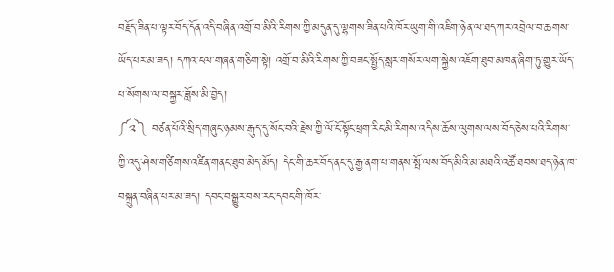བརྗོད་ཟིན་པ་ལྟར་བོད་དོན་འདི་བཞིན་འགྲོ་བ་མིའི་རིགས་ཀྱི་མདུན་དུ་ལྷགས་ཟིན་པའི་ཁོར་ཡུག་གི་འཇིག་ཉེན་ལ་ཐད་ཀར་འབྲེལ་བ་ཆགས་ཡོད་པར་མ་ཟད། དཀའ་ངལ་གཞན་གཅིག་སྟེ། འགྲོ་བ་མིའི་རིགས་ཀྱི་བཟང་སྤྱོད་སླར་གསོར་ལག་སྐྱེས་འཇོག་ཐུབ་མཁན་ཞིག་ཏུ་གྱུར་ཡོད་པ་སོགས་ལ་བསྐྱར་ཟློས་མི་བྱེད།
༼༢༽ བཙན་པོའི་སྲིད་གཞུང་ཉམས་རྒུད་དུ་སོང་བའི་རྗེས་ཀྱི་ལོ་ངོ་སྟོང་ཕྲག་རིང་མི་རིགས་འདིས་ཆོས་ལུགས་ལས་བོད་ཅེས་པའི་རིགས་ཀྱི་འདུ་ཤེས་གཙིགས་འཛིན་གནང་ཐུབ་མེད་མོད། དེང་གི་ཆར་བོད་ནང་དུ་རྒྱ་ནག་པ་གནས་སྤོ་ལས་བོད་མིའི་མ་མཐའི་འཚོ་ཐབས་ཐད་ཉེན་ཁ་བསྐྲུན་བཞིན་པར་མ་ཟད། དབང་བསྒྱུར་བས་རང་དབང་གི་ཁོར་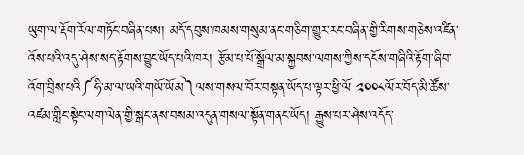ཡུག་ལ་རྡོག་རོལ་གཏོང་བཞིན་པས། མདོ་དབུས་ཁམས་གསུམ་ནང་གཅིག་གྱུར་རང་བཞིན་གྱི་རིགས་གཅེས་འཛིན་འོས་པའི་འདུ་ཤེས་སད་རྟོགས་བྱུང་ཡོད་པའི་ཁར། རྩོམ་པ་པོ་སྒྲོལ་མ་སྐྱབས་ལགས་ཀྱིས་དངོས་གཞིའི་རྟོག་ཞིབ་འོག་བྲིས་པའི༼ཧི་མ་ལ་ཡའི་གཡོ་ཡོམ༽ལས་གསལ་བོར་བསྟན་ཡོད་པ་ལྟར་ཕྱི་ལོ ༢༠༠༨ལོར་བོད་མི་ཚོས་འཛམ་གླིང་སྟེང་ལག་ལེན་གྱི་སྒང་ནས་བསམ་འདུན་གསལ་སྟོན་གནང་ཡོད། རྒྱུས་པར་ཤེས་འདོད་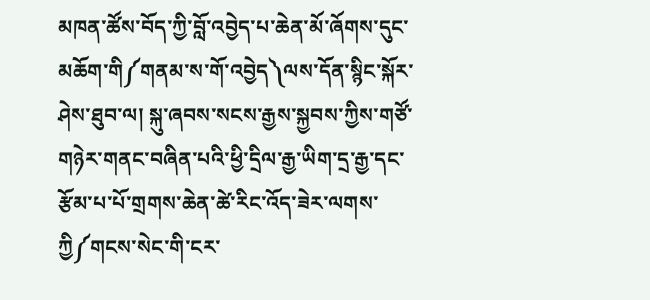མཁན་ཚོས་བོད་ཀྱི་བློ་འབྱེད་པ་ཆེན་མོ་ཞོགས་དུང་མཆོག་གི༼གནམ་ས་གོ་འབྱེད༽ལས་དོན་སྙིང་སྐོར་ཤེས་ཐུབ་ལ། སྐུ་ཞབས་སངས་རྒྱས་སྐྱབས་ཀྱིས་གཙོ་གཉེར་གནང་བཞིན་པའི་ཕྱི་དྲིལ་རྒྱ་ཡིག་དྲ་རྒྱ་དང་རྩོམ་པ་པོ་གྲགས་ཆེན་ཚེ་རིང་འོད་ཟེར་ལགས་ཀྱི༼གངས་སེང་གི་ངར་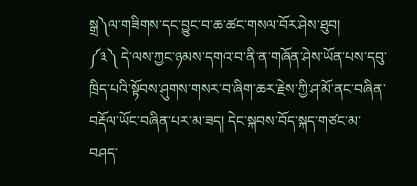སྒྲ༽ལ་གཟིགས་དང་བྱུང་བ་ཆ་ཚང་གསལ་བོར་ཤེས་ཐུབ།
༼༣༽ དེ་ལས་ཀྱང་ཉམས་དགའ་བ་ནི་ན་གཞོན་ཤེས་ཡོན་པས་དབུ་ཁྲིད་པའི་སྟོབས་ཤུགས་གསར་བ་ཞིག་ཆར་རྗེས་ཀྱི་ཤ་མོ་ནང་བཞིན་བརྡོལ་ཡོང་བཞིན་པར་མ་ཟད། དེང་སྐབས་བོད་སྐད་གཙང་མ་བཤད་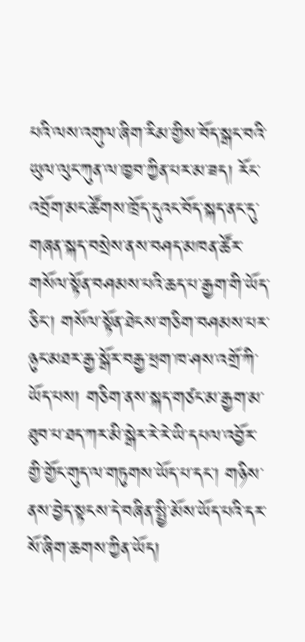པའི་ལས་འགུལ་ཞིག་རིམ་གྱིས་བོད་སྒང་བའི་ཡུལ་ལུང་ཀུན་ལ་ཁྱབ་ཀྱིན་པར་མ་ཟད། རོང་འབྲོག་མང་ཚོགས་ཁྲོད་དུའང་བོད་སྐད་ནང་དུ་གཞན་སྐད་བསྲེས་ནས་བཤད་མཁན་ཚོར་གསོལ་སྟོན་བཤམས་པའི་ཆད་པ་རྒྱག་གི་ཡོད་ཅིང་། གསོལ་སྟོན་ཐེངས་གཅིག་བཤམས་པར་ཉུང་མཐར་རྒྱ་སྒོར་བརྒྱ་ཕྲག་ཁ་ཤས་འགྲོ་ཀི་ཡོད་པས། གཅིག་ནས་སྐད་གཙང་མ་རྒྱག་མ་ཐུབ་པ་ཐད་ཀར་མི་སྒེར་རེ་རེ་ཡི་དཔལ་འབྱོར་གྱི་གྱོང་གུད་ལ་གཏུགས་ཡོད་པ་དང་། གཉིས་ནས་བྱེད་སྟངས་དེ་བཞིན་སྤྱི་མོས་ཡོད་པའི་དར་སོ་ཞིག་ཆགས་ཀྱིན་ཡོད།